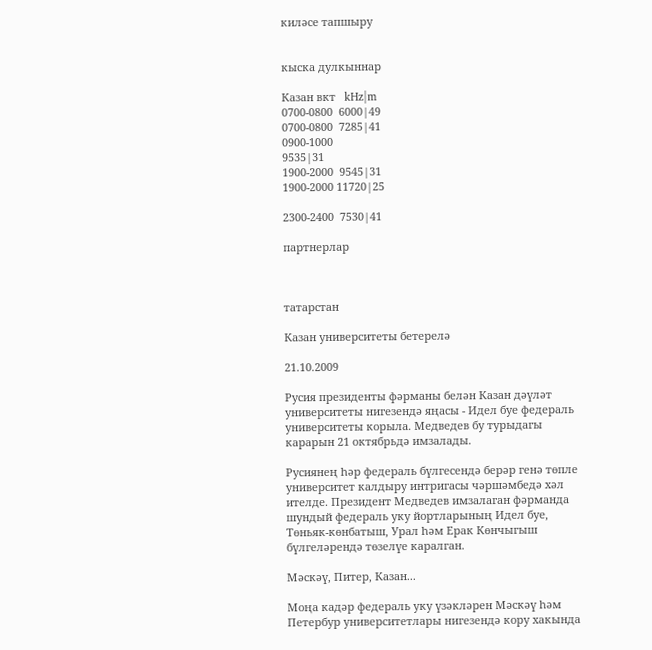киләсе тапшыру


кыска дулкыннар

Казан вкт   kHz|m
0700-0800  6000|49
0700-0800  7285|41
0900-1000
9535|31
1900-2000  9545|31
1900-2000 11720|25

2300-2400  7530|41

партнерлар



татарстан

Казан университеты бетерелә

21.10.2009

Русия президенты фәрманы белән Казан дәүләт университеты нигезендә яңасы - Идел буе федераль университеты корыла. Медведев бу турыдагы карарын 21 октябрьдә имзалады.

Русиянең һәр федераль бүлгесендә берәр генә төпле университет калдыру интригасы чәршәмбедә хәл ителде. Президент Медведев имзалаган фәрманда шундый федераль уку йортларының Идел буе, Төньяк-көнбатыш, Урал һәм Ерак Көнчыгыш бүлгеләрендә төзелүе каралган.

Мәскәү, Питер, Казан...

Моңа кадәр федераль уку үзәкләрен Мәскәү һәм Петербур университетлары нигезендә кору хакында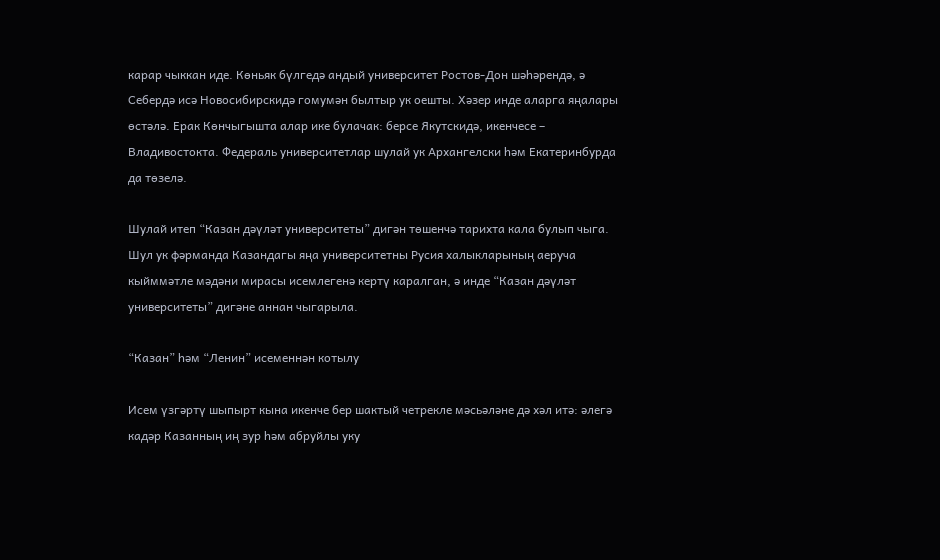карар чыккан иде. Көньяк бүлгедә андый университет Ростов-Дон шәһәрендә, ә Себердә исә Новосибирскидә гомумән былтыр ук оешты. Хәзер инде аларга яңалары өстәлә. Ерак Көнчыгышта алар ике булачак: берсе Якутскидә, икенчесе – Владивостокта. Федераль университетлар шулай ук Архангелски һәм Екатеринбурда да төзелә.

Шулай итеп “Казан дәүләт университеты” дигән төшенчә тарихта кала булып чыга. Шул ук фәрманда Казандагы яңа университетны Русия халыкларының аеруча кыйммәтле мәдәни мирасы исемлегенә кертү каралган, ә инде “Казан дәүләт университеты” дигәне аннан чыгарыла.

“Казан” һәм “Ленин” исеменнән котылу

Исем үзгәртү шыпырт кына икенче бер шактый четрекле мәсьәләне дә хәл итә: әлегә кадәр Казанның иң зур һәм абруйлы уку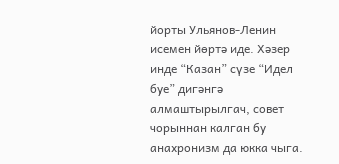йорты Ульянов-Ленин исемен йөртә иде. Хәзер инде “Казан” сүзе “Идел буе” дигәнгә алмаштырылгач, совет чорыннан калган бу анахронизм да юкка чыга.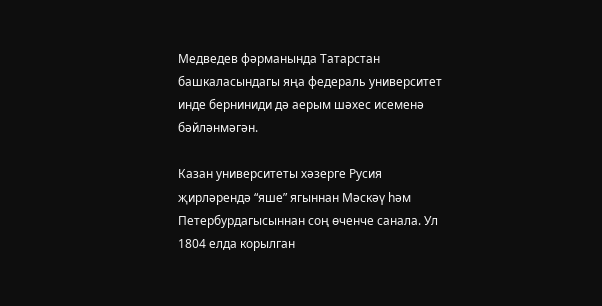Медведев фәрманында Татарстан башкаласындагы яңа федераль университет инде берниниди дә аерым шәхес исеменә бәйләнмәгән.

Казан университеты хәзерге Русия җирләрендә “яше” ягыннан Мәскәү һәм Петербурдагысыннан соң өченче санала. Ул 1804 елда корылган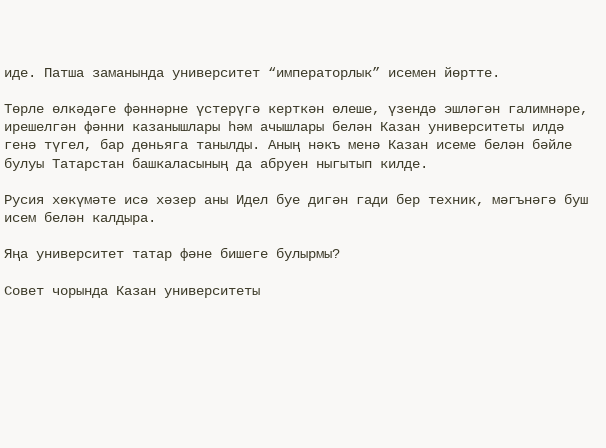иде. Патша заманында университет “императорлык” исемен йөртте.

Төрле өлкәдәге фәннәрне үстерүгә керткән өлеше, үзендә эшләгән галимнәре, ирешелгән фәнни казанышлары һәм ачышлары белән Казан университеты илдә генә түгел, бар дөньяга танылды. Аның нәкъ менә Казан исеме белән бәйле булуы Татарстан башкаласының да абруен ныгытып килде.

Русия хөкүмәте исә хәзер аны Идел буе дигән гади бер техник, мәгънәгә буш исем белән калдыра.

Яңа университет татар фәне бишеге булырмы?

Совет чорында Казан университеты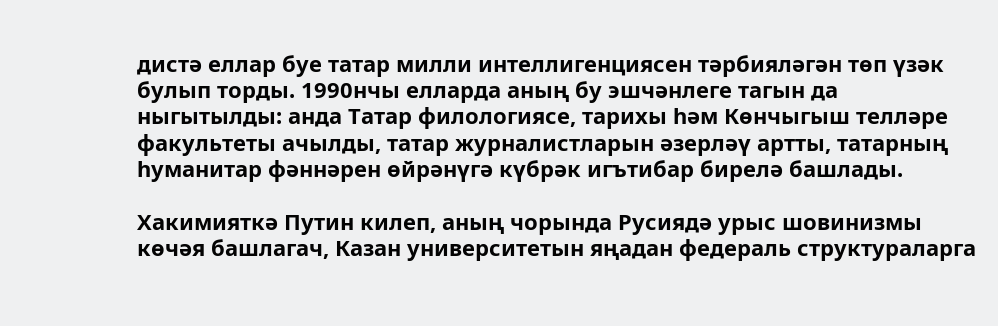дистә еллар буе татар милли интеллигенциясен тәрбияләгән төп үзәк булып торды. 1990нчы елларда аның бу эшчәнлеге тагын да ныгытылды: анда Татар филологиясе, тарихы һәм Көнчыгыш телләре факультеты ачылды, татар журналистларын әзерләү артты, татарның һуманитар фәннәрен өйрәнүгә күбрәк игътибар бирелә башлады.

Хакимияткә Путин килеп, аның чорында Русиядә урыс шовинизмы көчәя башлагач, Казан университетын яңадан федераль структураларга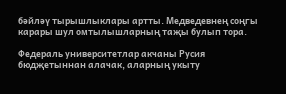бәйләү тырышлыклары артты. Медведевнең соңгы карары шул омтылышларның таҗы булып тора.

Федераль университетлар акчаны Русия бюдҗетыннан алачак, аларның укыту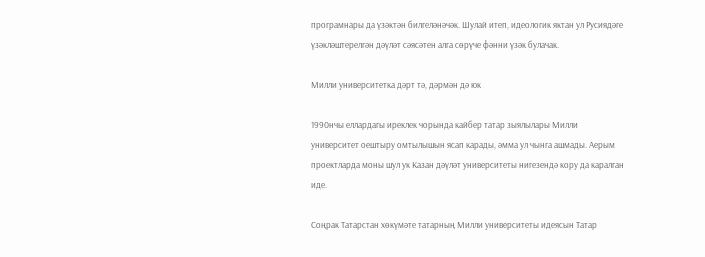програмнары да үзәктән билгеләнәчәк. Шулай итеп, идеологик яктан ул Русиядәге үзәкләштерелгән дәүләт сәясәтен алга сөрүче фәнни үзәк булачак.

Милли университетка дәрт тә, дәрмән дә юк

1990нчы еллардагы иреклек чорында кайбер татар зыялылары Милли университет оештыру омтылышын ясап карады, әмма ул чынга ашмады. Аерым проектларда моны шул ук Казан дәүләт университеты нигезендә кору да каралган иде.

Соңрак Татарстан хөкүмәте татарның Милли университеты идеясын Татар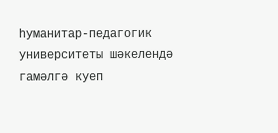һуманитар-педагогик университеты шәкелендә гамәлгә куеп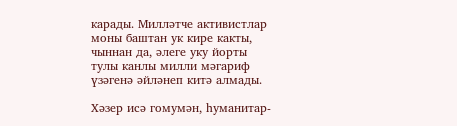карады. Милләтче активистлар моны баштан ук кире какты, чыннан да, әлеге уку йорты тулы канлы милли мәгариф үзәгенә әйләнеп китә алмады.

Хәзер исә гомумән, һуманитар-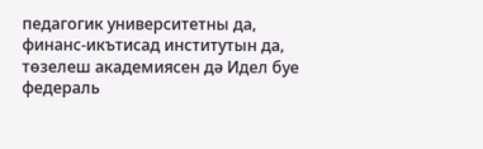педагогик университетны да, финанс-икътисад институтын да, төзелеш академиясен дә Идел буе федераль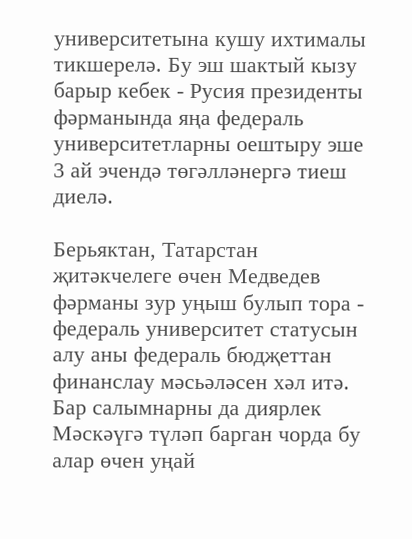университетына кушу ихтималы тикшерелә. Бу эш шактый кызу барыр кебек - Русия президенты фәрманында яңа федераль университетларны оештыру эше 3 ай эчендә төгәлләнергә тиеш диелә.

Берьяктан, Татарстан җитәкчелеге өчен Медведев фәрманы зур уңыш булып тора - федераль университет статусын алу аны федераль бюдҗеттан финанслау мәсьәләсен хәл итә. Бар салымнарны да диярлек Мәскәүгә түләп барган чорда бу алар өчен уңай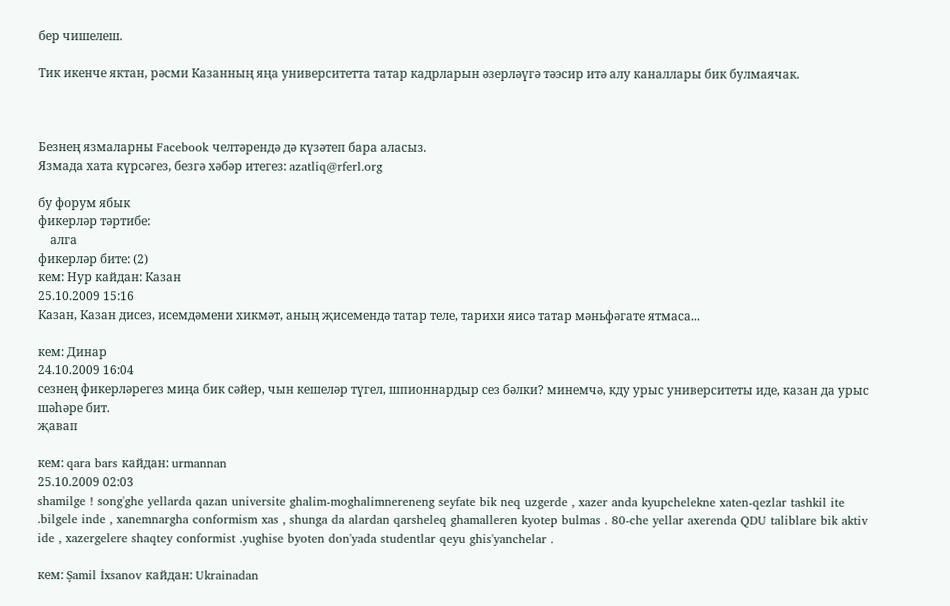бер чишелеш.

Тик икенче яктан, рәсми Казанның яңа университетта татар кадрларын әзерләүгә тәэсир итә алу каналлары бик булмаячак.



Безнең язмаларны Facebook челтәрендә дә күзәтеп бара аласыз.
Язмада хата күрсәгез, безгә хәбәр итегез: azatliq@rferl.org

бу форум ябык
фикерләр тәртибе:
    алга
фикерләр бите: (2)
кем: Нур кайдан: Казан
25.10.2009 15:16
Казан, Казан дисез, исемдәмени хикмәт, аның җисемендә татар теле, тарихи яисә татар мәньфәгате ятмаса...

кем: Динар
24.10.2009 16:04
сезнең фикерләрегез миңа бик сәйер, чын кешеләр түгел, шпионнардыр сез бәлки? минемчә, кду урыс университеты иде, казан да урыс шәһәре бит.
җавап

кем: qara bars кайдан: urmannan
25.10.2009 02:03
shamilge ! song'ghe yellarda qazan universite ghalim-moghalimnereneng seyfate bik neq uzgerde , xazer anda kyupchelekne xaten-qezlar tashkil ite .bilgele inde , xanemnargha conformism xas , shunga da alardan qarsheleq ghamalleren kyotep bulmas . 80-che yellar axerenda QDU taliblare bik aktiv ide , xazergelere shaqtey conformist .yughise byoten don'yada studentlar qeyu ghis'yanchelar .

кем: Şamil İxsanov кайдан: Ukrainadan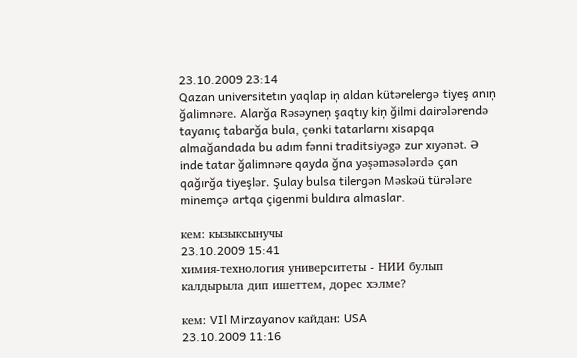23.10.2009 23:14
Qazan universitetın yaqlap iņ aldan kütәrelergә tiyeş anıņ ğalimnәre. Alarğa Rәsәyneņ şaqtıy kiņ ğilmi dairәlәrendә tayanıç tabarğa bula, çөnki tatarlarnı xisapqa almağandada bu adım fәnni traditsiyәgә zur xıyәnәt. Ә inde tatar ğalimnәre qayda ğna yәşәmәsәlәrdә çan qağırğa tiyeşlәr. Şulay bulsa tilergәn Mәskәü türәlәre minemçә artqa çigenmi buldıra almaslar.

кем: кызыксынучы
23.10.2009 15:41
химия-технология университеты - НИИ булып калдырыла дип ишеттем, дорес хэлме?

кем: VIl Mirzayanov кайдан: USA
23.10.2009 11:16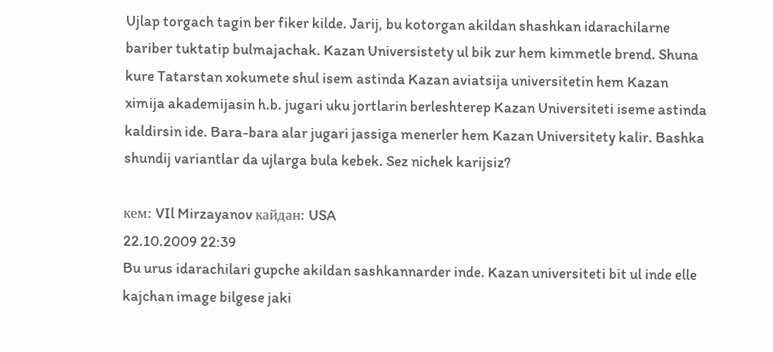Ujlap torgach tagin ber fiker kilde. Jarij, bu kotorgan akildan shashkan idarachilarne bariber tuktatip bulmajachak. Kazan Universistety ul bik zur hem kimmetle brend. Shuna kure Tatarstan xokumete shul isem astinda Kazan aviatsija universitetin hem Kazan ximija akademijasin h.b. jugari uku jortlarin berleshterep Kazan Universiteti iseme astinda kaldirsin ide. Bara-bara alar jugari jassiga menerler hem Kazan Universitety kalir. Bashka shundij variantlar da ujlarga bula kebek. Sez nichek karijsiz?

кем: VIl Mirzayanov кайдан: USA
22.10.2009 22:39
Bu urus idarachilari gupche akildan sashkannarder inde. Kazan universiteti bit ul inde elle kajchan image bilgese jaki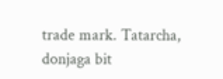trade mark. Tatarcha, donjaga bit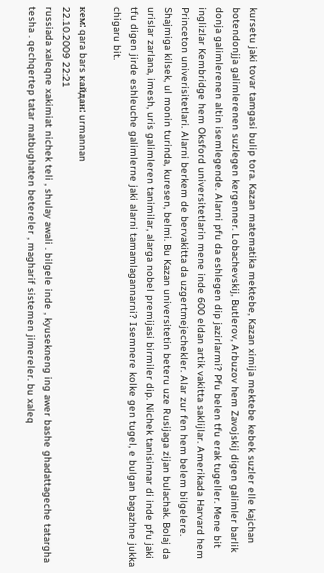kursetu jaki tovar tamgasi bulip tora. Kazan matematika mektebe, Kazan ximija mektebe kebek suzler elle kajchan botendonjja galimlerenen suzlegen kergenner. Lobachevskij, Butlerov, Arbuzov hem Zavojskij digen galimler barlik donja galimlerenen altin isemlegende. Alarni pfu da eshlegen dip jazirlarmi? Pfu belen tfu erak tugeller. Mene bit inglizlar Kembridge hem Oksford universitetlarin mene inde 600 eldan artik vakitta saklijlar. Amerikada Harvard hem Princeton univerisitetlari. Alarni berkem de bervakitta da uzgertmejechekler. Alar zur fen hem belem bilgelere. Shajmiga kilsek, ul monin turinda, kuresen, belmi. Bu Kazan universitetin beteru uze Rusijaga zijan bulachak. Bolaj da urislar zarlana, imesh, uris galimleren tanimilar, alarga nobel premijasi birmiler dip. Nichek tanisinnar di inde pfu jaki tfu digen jirde eshleuche galimlerne jaki alarni tamamlagannarni? Isemnere kolke gen tugel, e bulgan bagazhne jukka chigaru bit.

кем: qara bars кайдан: urmannan
22.10.2009 22:21
russiada xaleqne xakimiat nichek teli , shulay awali . bilgele inde , kyusekneng ing awer bashe ghadattageche tatargha tesha . qechqertep tatar matbughaten betereler , magharif sistemen jimereler. bu xaleq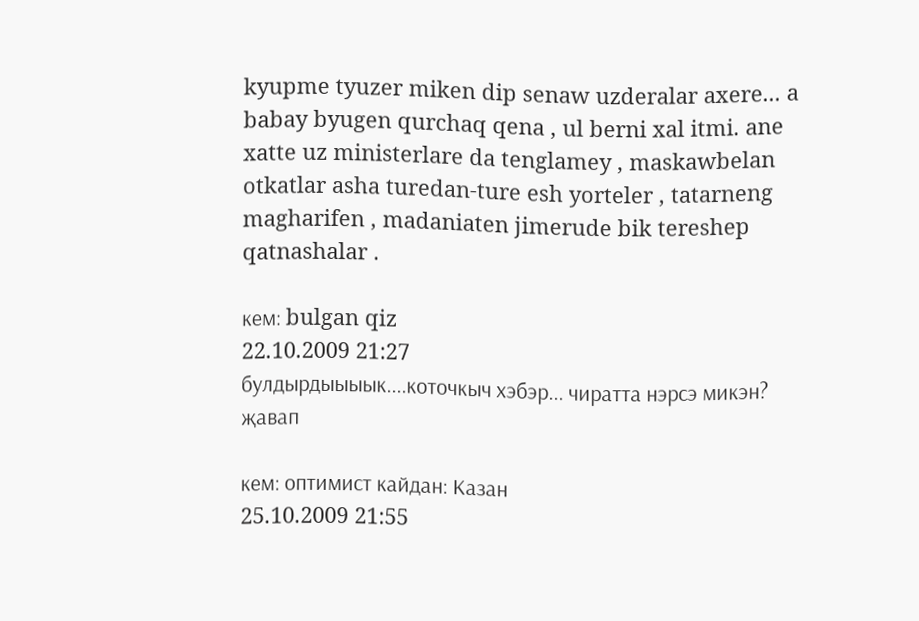kyupme tyuzer miken dip senaw uzderalar axere... a babay byugen qurchaq qena , ul berni xal itmi. ane xatte uz ministerlare da tenglamey , maskawbelan otkatlar asha turedan-ture esh yorteler , tatarneng magharifen , madaniaten jimerude bik tereshep qatnashalar .

кем: bulgan qiz
22.10.2009 21:27
булдырдыыыык....коточкыч хэбэр... чиратта нэрсэ микэн?
җавап

кем: оптимист кайдан: Казан
25.10.2009 21:55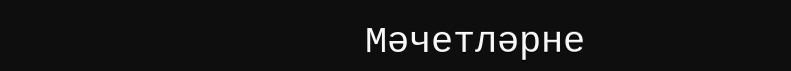Мәчетләрне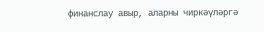финанслау авыр, аларны чиркәүләргә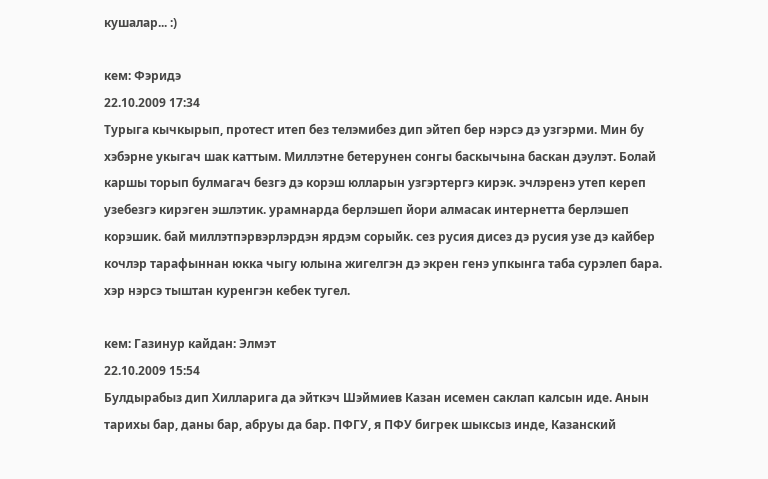кушалар... :)

кем: Фэридэ
22.10.2009 17:34
Турыга кычкырып, протест итеп без телэмибез дип эйтеп бер нэрсэ дэ узгэрми. Мин бу хэбэрне укыгач шак каттым. Миллэтне бетерунен сонгы баскычына баскан дэулэт. Болай каршы торып булмагач безгэ дэ корэш юлларын узгэртергэ кирэк. эчлэренэ утеп кереп узебезгэ кирэген эшлэтик. урамнарда берлэшеп йори алмасак интернетта берлэшеп корэшик. бай миллэтпэрвэрлэрдэн ярдэм сорыйк. сез русия дисез дэ русия узе дэ кайбер кочлэр тарафыннан юкка чыгу юлына жигелгэн дэ экрен генэ упкынга таба сурэлеп бара. хэр нэрсэ тыштан куренгэн кебек тугел.

кем: Газинур кайдан: Элмэт
22.10.2009 15:54
Булдырабыз дип Хилларига да эйткэч Шэймиев Казан исемен саклап калсын иде. Анын тарихы бар, даны бар, абруы да бар. ПФГУ, я ПФУ бигрек шыксыз инде, Казанский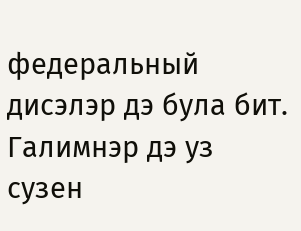федеральный дисэлэр дэ була бит. Галимнэр дэ уз сузен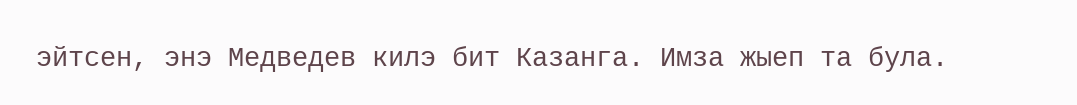эйтсен, энэ Медведев килэ бит Казанга. Имза жыеп та була.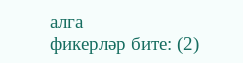алга
фикерләр бите: (2)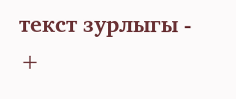текст зурлыгы - +